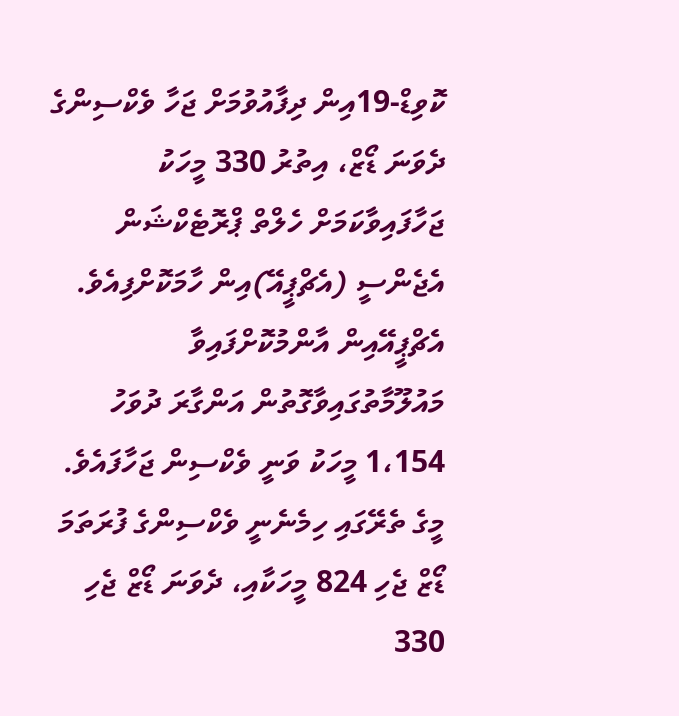ކޮވިޑް-19އިން ދިފާއުވުމަށް ޖަހާ ވެކްސިންގެ ދެވަނަ ޑޯޒް، އިތުރު 330 މީހަކު ޖަހާފައިވާކަމަށް ހެލްތް ޕްރޮޓެކްޝަން އެޖެންސީ (އެޗްޕީއޭ)އިން ހާމަކޮށްފިއެވެ.
އެޗްޕީއޭއިން އާންމުކޮށްފައިވާ މައުލޫމާތުގައިވާގޮތުން އަންގާރަ ދުވަހު 1،154 މީހަކު ވަނީ ވެކްސިން ޖަހާފައެވެ. މީގެ ތެރޭގައި ހިމެނެނީ ވެކްސިންގެ ފުރަތަމަ ޑޯޒް ޖެހި 824 މީހަކާއި، ދެވަނަ ޑޯޒް ޖެހި 330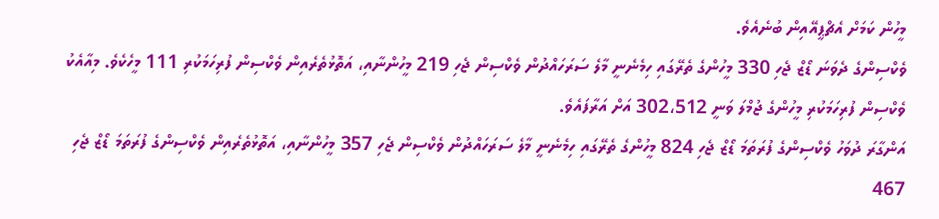މީހުން ކަމަށް އެޗްޕީއޭއިން ބުނެއެވެ.
ވެކްސިންގެ ދެވަނަ ޑޯޒް ޖެހި 330 މީހުންގެ ތެރޭގައި ހިމެނެނީ މާލެ ސަރަހައްދުން ވެކްސިން ޖެހި 219 މީހުންނާއި، އަތޮޅުތެރެއިން ވެކްސިން ފުރިހަމަކުރި 111 މީހެކެވެ. މިއާއެކު ވެކްސިން ފުރިހަމަކުރި މީހުންގެ ޖުމްލަ ވަނީ 302،512 އަށް އަރާފައެވެ.
އަންގާރަ ދުވަހު ވެކްސިންގެ ފުރަތަމަ ޑޯޒް ޖެހި 824 މީހުންގެ ތެރޭގައި ހިމެނެނީ މާލެ ސަރަހައްދުން ވެކްސިން ޖެހި 357 މީހުންނާއި، އަތޮޅުތެރެއިން ވެކްސިންގެ ފުރަތަމަ ޑޯޒް ޖެހި 467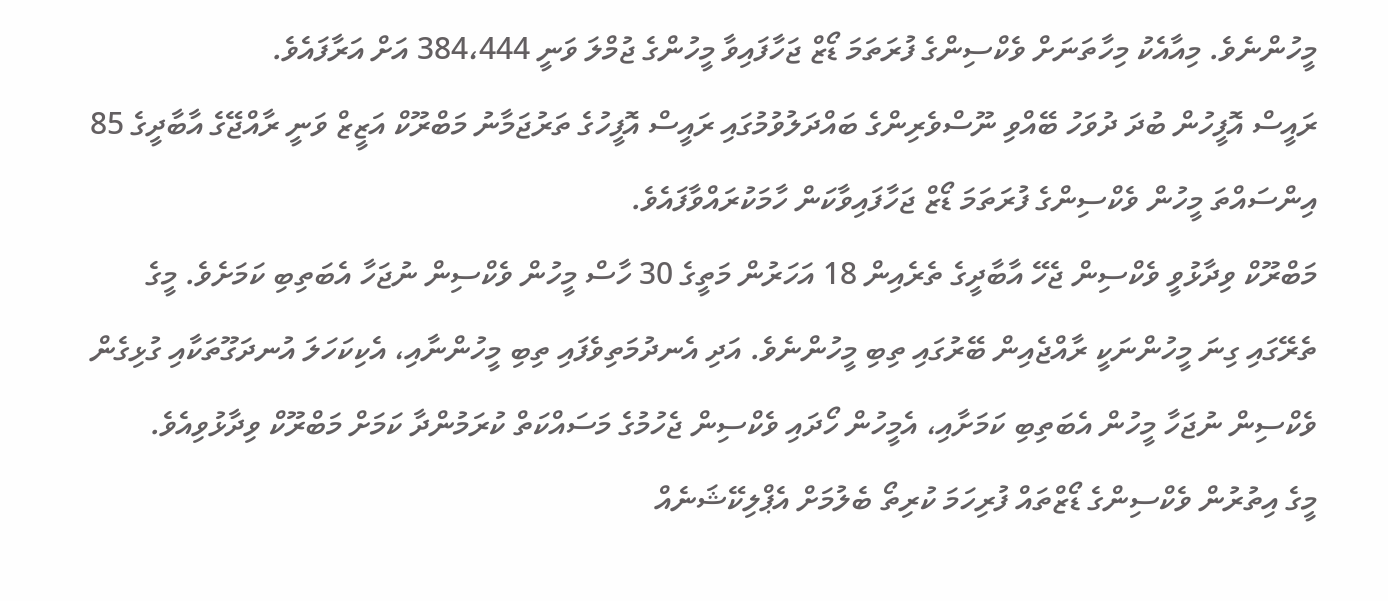މީހުންނެވެ. މިއާއެކު މިހާތަނަށް ވެކްސިންގެ ފުރަތަމަ ޑޯޒް ޖަހާފައިވާ މީހުންގެ ޖުމްލަ ވަނީ 384،444 އަށް އަރާފައެވެ.
ރައީސް އޮފީހުން ބުދަ ދުވަހު ބޭއްވި ނޫސްވެރިންގެ ބައްދަލުވުމުގައި ރައީސް އޮފީހުގެ ތަރުޖަމާނު މަބްރޫކް އަޒީޒް ވަނީ ރާއްޖޭގެ އާބާދީގެ 85 އިންސައްތަ މީހުން ވެކްސިންގެ ފުރަތަމަ ޑޯޒް ޖަހާފައިވާކަން ހާމަކުރައްވާފައެވެ.
މަބްރޫކް ވިދާޅުވީ ވެކްސިން ޖެހޭ އާބާދީގެ ތެރެއިން 18 އަހަރުން މަތީގެ 30 ހާސް މީހުން ވެކްސިން ނުޖަހާ އެބަތިބި ކަމަށެވެ. މީގެ ތެރޭގައި ގިނަ މީހުންނަކީ ރާއްޖެއިން ބޭރުގައި ތިބި މީހުންނެވެ. އަދި އެނދުމަތިވެފައި ތިބި މީހުންނާއި، އެކިކަހަލަ އުނދަގޫތަކާއި ގުޅިގެން ވެކްސިން ނުޖަހާ މީހުން އެބަތިބި ކަމަށާއި، އެމީހުން ހޯދައި ވެކްސިން ޖެހުމުގެ މަސައްކަތް ކުރަމުންދާ ކަމަށް މަބްރޫކް ވިދާޅުވިއެވެ.
މީގެ އިތުރުން ވެކްސިންގެ ޑޯޒްތައް ފުރިހަމަ ކުރިތޯ ބެލުމަށް އެޕްލިކޭޝަނެއް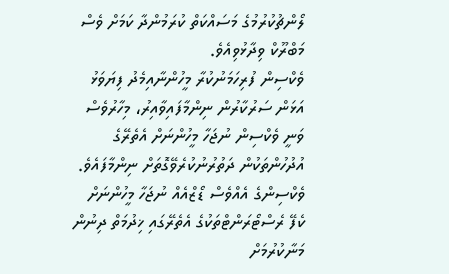ލޯންޗުކުރުމުގެ މަސައްކަތް ކުރަމުންދާ ކަމަށް ވެސް މަބްރޫކް ވިދާޅުވިއެވެ.
ވެކްސިން ފުރިހަމަނުކުރާ މީހުންނާއިމެދު ފިޔަވަޅު އަޅަން ސަރުކާރުން ނިންމާފައިވާއިރު، މިހާރުވެސް ވަނީ ވެކްސިން ނުޖަހާ މީހުންނަށް އެތެރޭގެ އުދުހުންތަކުން ދަތުރުނުކުރެވޭގޮތަށް ނިންމާފައެވެ. ވެކްސިންގެ އެއްވެސް ޑޯޒްއެއް ނުޖަހާ މީހުންނަށް ކެފޭ ރެސްޓޯރަންޓްތަކުގެ އެތެރޭގައި ޚިދުމަތް ދިނުން މަނާކުރުމަށް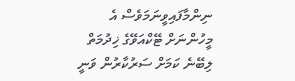ނިންމާފައިވީނަމަވެސް އެ މީހުންނަށް ޓޭކްއަވޭގެ ޚިދުމަތް ލިބޭނެ ކަމަށް ސަރުކާރުން ވަނީ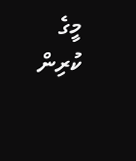މީގެ ކުރިން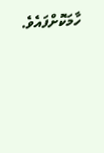ހާމަކޮށްފައެވެ.